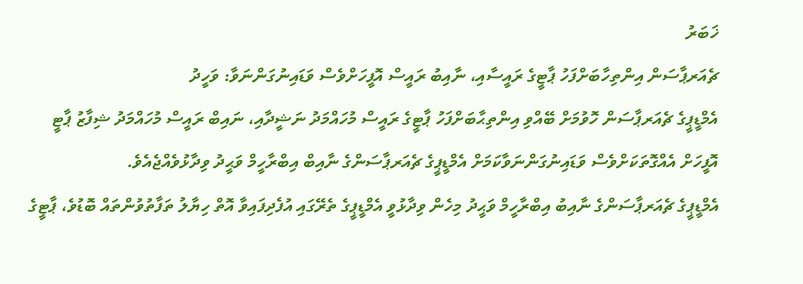ޚަބަރު
ޗެއަރޕާސަން އިންތިހާބަށްފަހު ޕާޓީގެ ރައީސާއި، ނާއިބު ރައީސް އޮފީހަށްވެސް ވަޑައިނުގަންނަވާ: ވަހީދު
އެމްޑީޕީގެ ޗެއަރޕާސަން ހޮވުމަށް ބޭއްވި އިންތިޙާބަށްފަހު ޕާޓީގެ ރައީސް މުހައްމަދު ނަޝީދާއި، ނައިބް ރައީސް މުހައްމަދު ޝިފާޒު ޕާޓީ އޮފީހަށް އެއްގޮތަކަށްވެސް ވަޑައިނުގަންނަވާކަމަށް އެމްޑީޕީގެ ޗެއަރޕާސަންގެ ނާއިބް އިބްރާހީމް ވަޙީދު ވިދާޅުވެއްޖެއެވެ.
އެމްޑީޕީގެ ޗެއަރޕާސަންގެ ނާއިބު އިބްރާހީމް ވަޙީދު މިހެން ވިދާޅުވީ އެމްޑީޕީގެ ތެރޭގައި އުފެދިފައިވާ އޮތް ހިޔާލު ތަފާތުވުންތައް ބޮޑުވެ، ޕާޓީގެ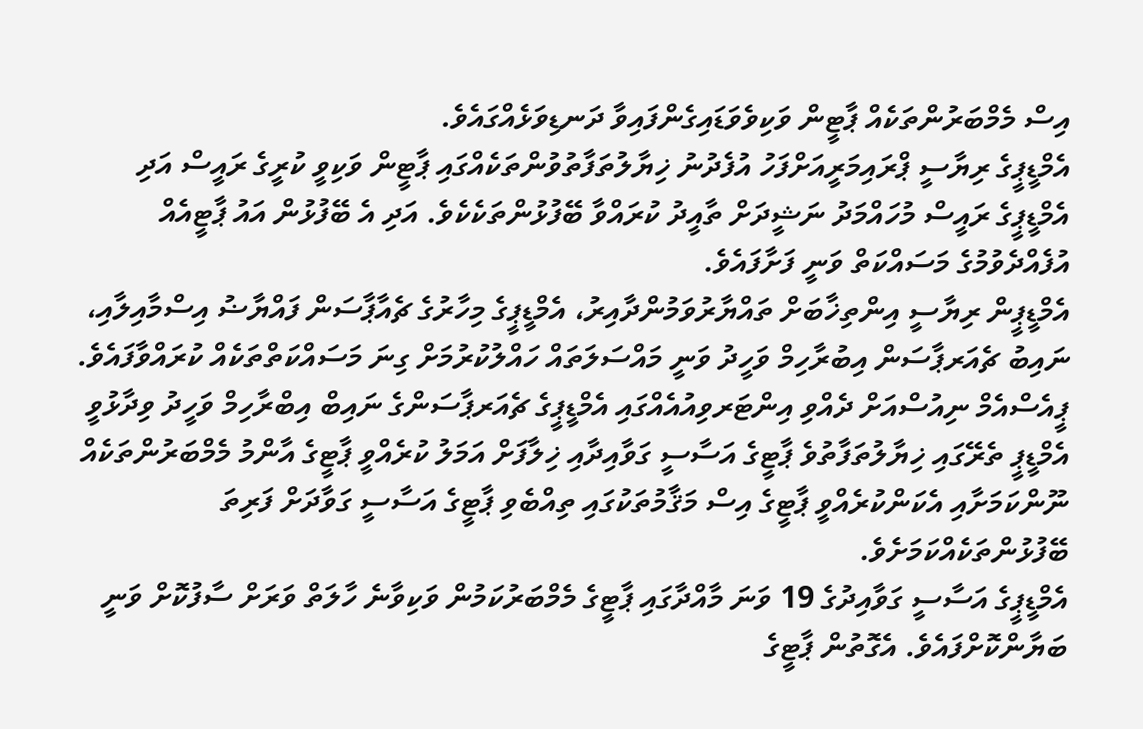އިސް މެމްބަރުންތަކެއް ޕާޓީން ވަކިވެވަޑައިގެންފައިވާ ދަނޑިވަޅެއްގައެވެ.
އެމްޑީޕީގެ ރިޔާސީ ޕްރައިމަރީއަށްފަހު އުފެދުނު ޚިޔާލުތަފާތުވުންތަކެއްގައި ޕާޓީން ވަކިވީ ކުރީގެ ރައީސް އަދި އެމްޑީޕީގެ ރައީސް މުހައްމަދު ނަޝީދަށް ތާއީދު ކުރައްވާ ބޭފުޅުންތަކެކެވެ. އަދި އެ ބޭފުޅުން އައު ޕާޓީއެއް އުފެއްދެވުމުގެ މަސައްކަތް ވަނީ ފަށާފައެވެ.
އެމްޑީޕީން ރިޔާސީ އިންތިޚާބަށް ތައްޔާރުވަމުންދާއިރު، އެމްޑީޕީގެ މިހާރުގެ ޗެއާޕާސަން ފައްޔާޟު އިސްމާއިލާއި، ނައިބު ޗެއަރޕާސަން އިބުރާހިމް ވަހީދު ވަނީ މައްސަލަތައް ހައްލުކުރުމަށް ގިނަ މަސައްކަތްތަކެއް ކުރައްވާފައެވެ.
ޕީއެސްއެމް ނިއުސްއަށް ދެއްވި އިންޓަރވިއުއެއްގައި އެމްޑީޕީގެ ޗެއަރޕާސަންގެ ނައިބް އިބްރާހިމް ވަހީދު ވިދާޅުވީ އެމްޑީޕީ ތެރޭގައި ޚިޔާލުތަފާތުވެ ޕާޓީގެ އަސާސީ ގަވާއިދާއި ޚިލާފަށް އަމަލު ކުރެއްވީ ޕާޓީގެ އާންމު މެމްބަރުންތަކެއް ނޫންކަމަށާއި އެކަންކުރެއްވީ ޕާޓީގެ އިސް މަޤާމުތަކުގައި ތިއްބެވި ޕާޓީގެ އަސާސީ ގަވާދަށް ފަރިތަ ބޭފުޅުންތަކެއްކަމަށެވެ.
އެމްޑީޕީގެ އަސާސީ ގަވާއިދުގެ 19 ވަނަ މާއްދާގައި ޕާޓީގެ މެމްބަރުކަމުން ވަކިވާނެ ހާލަތް ވަރަށް ސާފުކޮށް ވަނީ ބަޔާންކޮށްފައެވެ. އެގޮތުން ޕާޓީގެ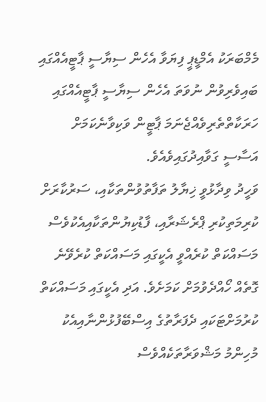މެމްބަރަކު އެމްޑީޕީ ފިޔަވާ އެހެން ސިޔާސީ ޕާޓީއެއްގައި ބައިވެރިވުން ނުވަތަ އެހެން ސިޔާސީ ޕާޓީއެއްގައި ހަރަކާތްތެރިވެއްޖެނަމަ ޕާޓީން ވަކިވާނެކަމަށް އަސާސީ ގަވާއިދުގައިވެއެވެ.
ވަހީދު ވިދާޅުވީ ޚިޔާލު ތަފާތުވުންތަކާއި، ސަރުކާރަށް ކުރިމަތިކުރި ޕްރެޝަރާއި، ފާޑުކިޔުންތަކާއިއެކުވެސް މަސައްކަތް ކުރެއްވީ އެކީގައި މަސައްކަތް ކުރެވޭނެ ގޮތެއް ހޯއްދެވުމަށް ކަމަށެވެ. އަދި އެކީގައި މަސައްކަތް ކުރުމަށްޓަކައި ދެފަރާތުގެ އިސްބޭފުޅުންނާއިއެކު މުހިންމު މަޝްވަރާތަކެއްވެސް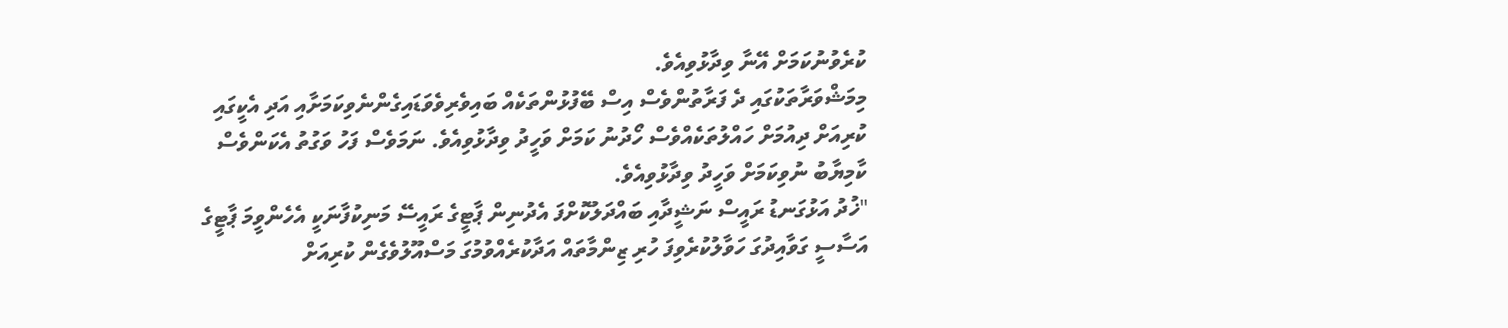ކުރެވުނުކަމަށް އޭނާ ވިދާޅުވިއެވެ.
މިމަޝްވަރާތަކުގައި ދެ ފަރާތުންވެސް އިސް ބޭފުޅުންތަކެއް ބައިވެރިވެވަޑައިގެންނެވިކަމަށާއި އަދި އެކީގައި ކުރިއަށް ދިއުމަށް ހައްލުތަކެއްވެސް ހޯދުނު ކަމަށް ވަހީދު ވިދާޅުވިއެވެ. ނަމަވެސް ފަހު ވަގުތު އެކަންވެސް ކާމިޔާބު ނުވިކަމަށް ވަހީދު ވިދާޅުވިއެވެ.
"ޚުދު އަޅުގަނޑު ރައީސް ނަޝީދާއި ބައްދަލުކޮށްފަ އެދުނިން ޕާޓީގެ ރައީސޭ މަނިކުފާނަކީ އެހެންވީމަ ޕާޓީގެ އަސާސީ ގަވާއިދުގަ ހަވާލުކުރެވިފަ ހުރި ޒިންމާތައް އަދާކުރެއްވުމުގަ މަސްއޫލުވެގެން ކުރިއަށް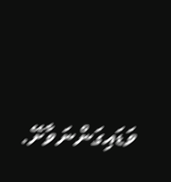ވަޑައިގަންނަވާށޭ.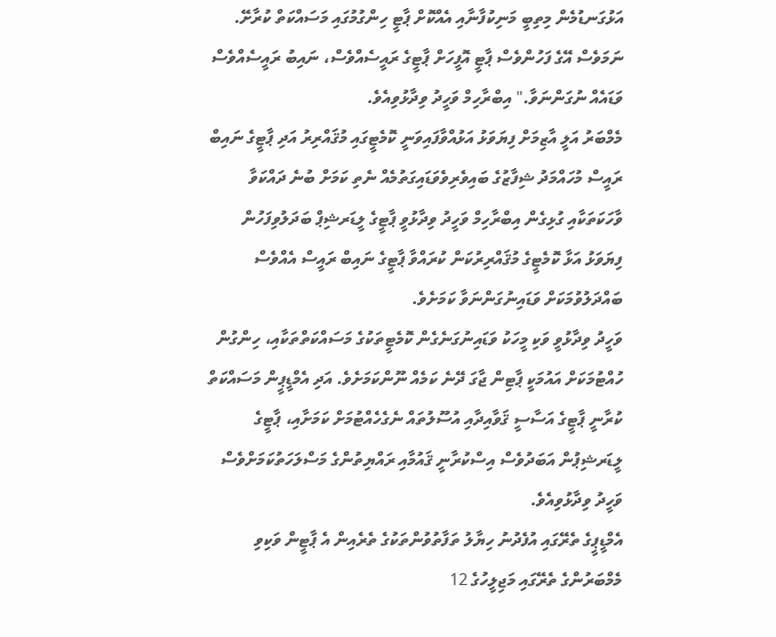އަޅުގަނޑުމެން މިތިބީ މަނިކުފާނާއި އެއްކޮށް ޕާޓީ ހިންގުމުގައި މަސައްކަތް ކުރާށޭ. ނަމަވެސް އޭގެ ފަހުންވެސް ޕާޓީ އޮފީހަށް ޕާޓީގެ ރައީސެއްވެސް، ނައިބު ރައީސެއްވެސް ވަޑައެއް ނުގަންނަވާ." އިބްރާހިމް ވަހީދު ވިދާޅުވިއެވެ.
މެމްބަރު އަލީ އާޒިމަށް ފިޔަވަޅު އަޅުއްވާފައިވަނީ ކޮމެޓީގައި މުޤައްރިރު އަދި ޕާޓީގެ ނައިބް ރައީސް މުހައްމަދު ޝިފާޒުގެ ބައިވެރިވެވަޑައިގަތުމެއް ނެތި ކަމަށް ބުނެ ދައްކަވާ ވާހަކަތަކާއި ގުޅިގެން އިބްރާހިމް ވަހީދު ވިދާޅުވީ ޕާޓީގެ ލީޑަރޝިޕް ބަދަލުވިފަހުން ފިޔަވަޅު އަޅާ ކޮމެޓީގެ މުޤައްރިރުކަން ކުރައްވާ ޕާޓީގެ ނައިބް ރައީސް އެއްވެސް ބައްދަލުވުމަކަށް ވަޑައިނުގަންނަވާ ކަމަށެވެ.
ވަހީދު ވިދާޅުވީ ވަކި މީހަކު ވަޑައިނުގަނެގެން ކޮމެޓީތަކުގެ މަސައްކަތްތަކާއި، ހިންގުން ހުއްޓުމަކަށް އައުމަކީ ޕާޓިން ޖާގަ ދޭނެ ކަމެއް ނޫންކަމަށެވެ. އަދި އެމްޑީޕީން މަސައްކަތް ކުރާނީ ޕާޓީގެ އަސާސީ ޤަވާއިދާއި އުސޫލުތައް ނެގެހެއްޓުމަށް ކަމަށާއި، ޕާޓީގެ ލީޑަރޝިޕުން އަބަދުވެސް އިސްކުރާނީ ޤައުމާއި ރައްޔިތުންގެ މަސްލަހަތުކަމަށްވެސް ވަހީދު ވިދާޅުވިއެވެ.
އެމްޑީޕީގެ ތެރޭގައި އުފެދުނު ހިޔާލު ތަފާތުވުންތަކުގެ ތެރެއިން އެ ޕާޓީން ވަކިވި މެމްބަރުންގެ ތެރޭގައި މަޖިލީހުގެ 12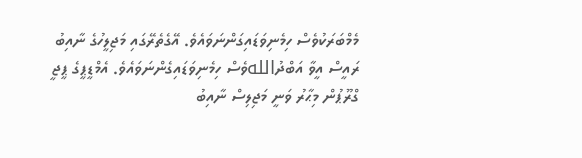މެމްބަރަކުވެސް ހިމެނިވަޑައިގަންނަވައެވެ. އޭގެތެރޭގައި މަޖިލީހުގެ ނާއިބު ރައީސް އީވާ އަބްދުاللهވެސް ހިމެނިވަޑައިގެންނަވައެވެ. އެމްޑީޕީގެ ޕީޖީ ގްރޫޕުން މިޙާރު ވަނީ މަޖިލިސް ނާއިބު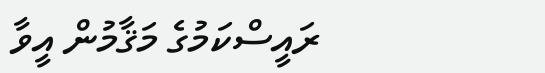ރައީސްކަމުގެ މަޤާމުން އީވާ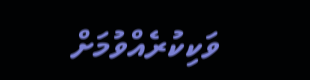ވަކިކުރެއްވުމަށް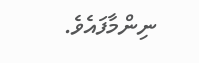ނިންމާފައެވެ.